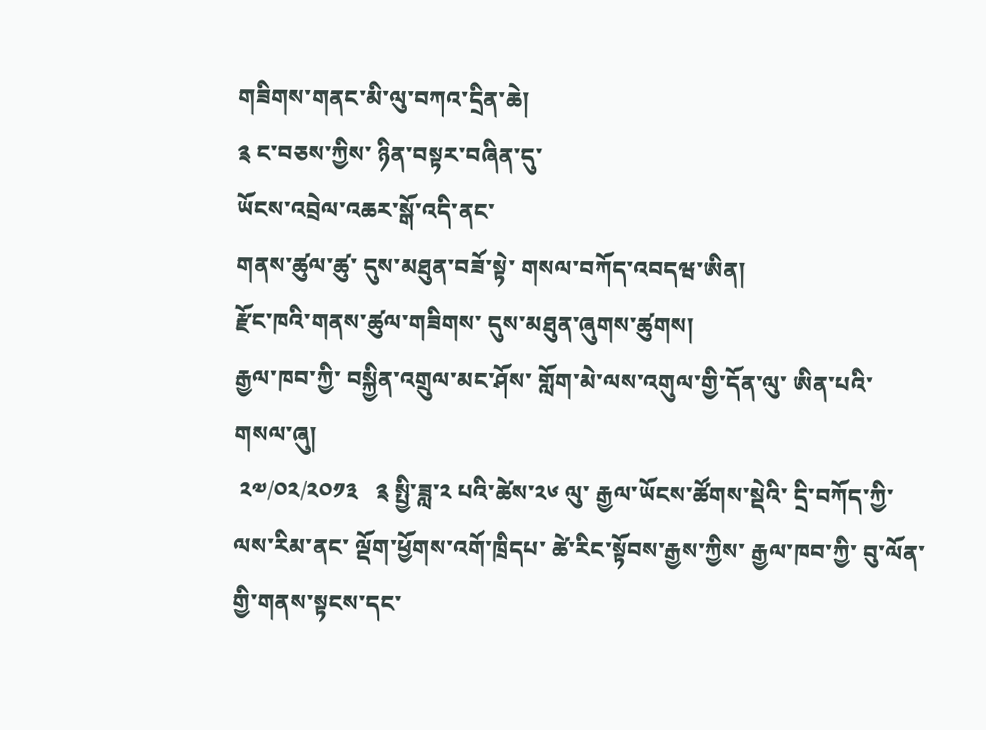གཟིགས་གནང་མི་ལུ་བཀའ་དྲིན་ཆེ།
༉ ང་བཅས་ཀྱིས་ ཉིན་བསྟར་བཞིན་དུ་
ཡོངས་འབྲེལ་འཆར་སྒོ་འདི་ནང་
གནས་ཚུལ་ཚུ་ དུས་མཐུན་བཟོ་སྟེ་ གསལ་བཀོད་འབདཝ་ཨིན།
རྫོང་ཁའི་གནས་ཚུལ་གཟིགས་ དུས་མཐུན་ཞུགས་ཚུགས།
རྒྱལ་ཁབ་ཀྱི་ བསྐྱིན་འགྲུལ་མང་ཤོས་ གློག་མེ་ལས་འགུལ་གྱི་དོན་ལུ་ ཨིན་པའི་གསལ་ཞུ།
 ༢༧/༠༢/༢༠༡༣   ༉ སྤྱི་ཟླ་༢ པའི་ཚེས་༢༦ ལུ་ རྒྱལ་ཡོངས་ཚོགས་སྡེའི་ དྲི་བཀོད་ཀྱི་ལས་རིམ་ནང་ ལྡོག་ཕྱོགས་འགོ་ཁྲིདཔ་ ཚེ་རིང་སྟོབས་རྒྱས་ཀྱིས་ རྒྱལ་ཁབ་ཀྱི་ བུ་ལོན་གྱི་གནས་སྟངས་དང་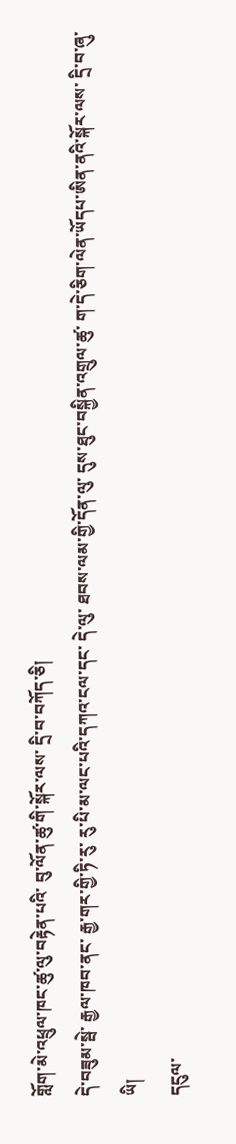གློག་མེ་འཕྲུལ་ཁང་ཚུ་ལུ་བརྟེན་པའི་ བུ་ལོན་ཚུ་གི་སྐོར་ལས་ དྲི་བ་བཀོད་ཅི།
དེ་བཟུམ་སྦེ་ རྒྱལ་ཁབ་ནང་ རྒྱ་གར་གྱི་ཏི་རུ་ རུ་པི་མ་ལང་པའི་དཀའ་ངལ་དང་ དེ་ལུ་ ཐབས་ལམ་གྱི་དོན་ལུ་ དུས་ཐུང་བསྐྱིན་འགྲུལ་ཚུ་ ག་དེ་ཅིག་ལེན་ཡོདཔ་ཨིན་ནའི་སྐོར་ལས་ དྲི་བ་ཞུ་ཡི།
དངུལ་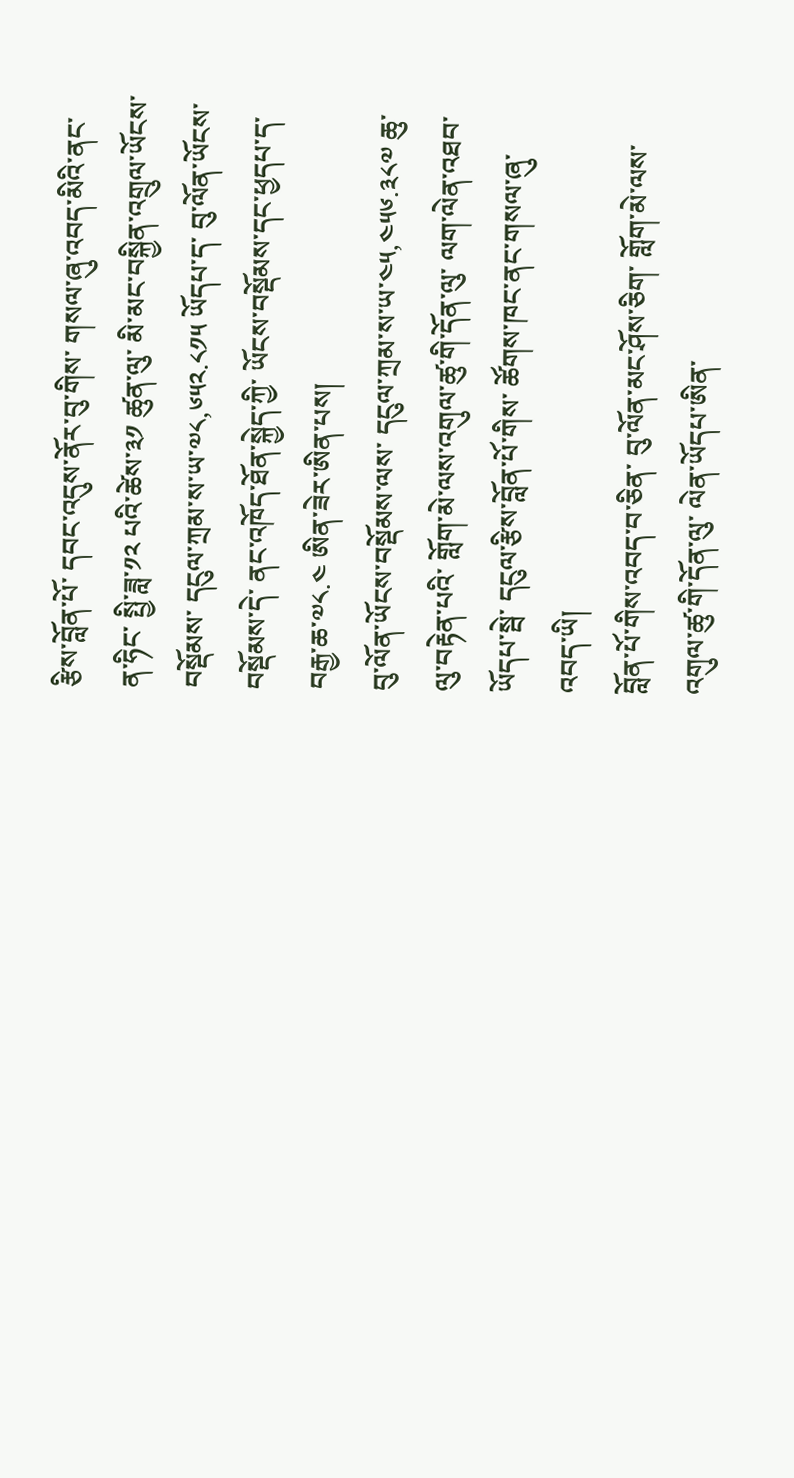རྩིས་བློན་པོ་ དབང་འདུས་ནོར་བུ་གིས་ གསལ་ཞུ་འབད་མིའི་ནང་ ན་ཧིང་ སྤྱི་ཟླ་༡༢ པའི་ཚེས་༣༡ ཚུན་ལུ་ མི་མང་བསྐྱིན་འགྲུལ་ཡོངས་བསྡོམས་ དངུལ་ཀྲམ་ས་ཡ་༧༨,༦༥༢.༨༡༥ ཡོདཔ་ད་ བུ་ལོན་ཡོངས་བསྡོམས་དེ་ ནང་འཁོད་ཐོན་སྐྱེད་ཀྱི་ ཡོངས་བསྡོམས་དང་ཕྱདཔ་ད་ བརྒྱ་ཆ་༧༨.༤ ཨིན་ཟེར་ཨིན་པས།
བུ་ལོན་ཡོངས་བསྡོམས་ལས་ དངུལ་ཀྲམ་ས་ཡ་༤༥,༤༥༦.༣༨༧ ཆུ་ལུ་བརྟེན་པའི་ གློག་མེ་ལས་འགུལ་ཚུ་གི་དོན་ལུ་ ལག་ལེན་འཐབ་ཡོདཔ་སྦེ་ དངུལ་རྩིས་བློན་པོ་གིས་ ཚོགས་ཁང་ནང་གསལ་ཞུ་འབད་ཡི།
བློན་པོ་གིས་འབད་བ་ཅིན་ བུ་ལོན་མང་ཤོས་ཅིག་ གློག་མེ་ལས་འགུལ་ཚུ་གི་དོན་ལུ་ ལེན་ཡོདཔ་ཨིན་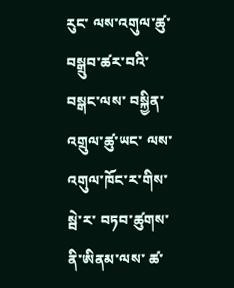རུང་ ལས་འགུལ་ཚུ་ བསྒྲུབ་ཚར་བའི་བསྒང་ལས་ བསྐྱིན་འགྲུལ་ཚུ་ཡང་ ལས་འགུལ་ཁོང་ར་གིས་སྦེ་ར་ བཏབ་ཚུགས་ནི་ཨིནམ་ལས་ ཚ་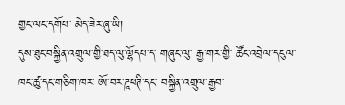གྱང་ལང་དགོཔ་ མེད་ཟེར་ཞུ་ཡི།
དུས་ཐུང་བསྐྱིན་འགྲུལ་གྱི་ཐད་ལུ་ལྷོདཔ་ད་ གཞུང་ལུ་ རྒྱ་གར་གྱི་ ཚོང་འབྲེལ་དངུལ་ཁང་ཚུ་དང་གཅིག་ཁར་ ཨོ་བར་ཌཱཕཊི་དང་ བསྐྱིན་འགྲུལ་རྒྱབ་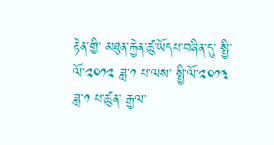རྟེན་གྱི་ མཐུན་རྐྱེན་ཚུ་ཡོདཔ་བཞིན་དུ་ སྤྱི་ལོ་༢༠༡༢ ཟླ་༡ པ་ལས་ སྤྱི་ལོ་༢༠༡༣ ཟླ་༡ པ་ཚུན་ རྒྱལ་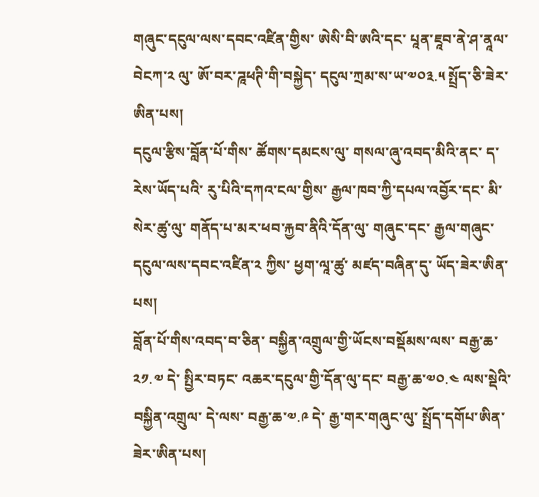གཞུང་དངུལ་ལས་དབང་འཛིན་གྱིས་ ཨེསི་བི་ཨའི་དང་ པཱན་ཇཱབ་ནེ་ཤ་ནཱལ་བེངཀ་༢ ལུ་ ཨོ་བར་ཌཱཕཊི་གི་བསྐྱེད་ དངུལ་ཀྲམ་ས་ཡ་༧༠༣.༥ སྤྲོད་ཅི་ཟེར་ཨིན་པས།
དངུལ་རྩིས་བློན་པོ་གིས་ ཚོགས་དམངས་ལུ་ གསལ་ཞུ་འབད་མིའི་ནང་ ད་རེས་ཡོད་པའི་ རུ་པིའི་དཀའ་ངལ་གྱིས་ རྒྱལ་ཁབ་ཀྱི་དཔལ་འབྱོར་དང་ མི་སེར་ཚུ་ལུ་ གནོད་པ་མར་ཕབ་རྐྱབ་ནིའི་དོན་ལུ་ གཞུང་དང་ རྒྱལ་གཞུང་དངུལ་ལས་དབང་འཛིན་༢ ཀྱིས་ ཕྱག་ལཱ་ཚུ་ མཛད་བཞིན་དུ་ ཡོད་ཟེར་ཨིན་པས།
བློན་པོ་གིས་འབད་བ་ཅིན་ བསྐྱིན་འགྲུལ་གྱི་ཡོངས་བསྡོམས་ལས་ བརྒྱ་ཆ་༢༡.༧ དེ་ སྤྱིར་བཏང་ འཆར་དངུལ་གྱི་དོན་ལུ་དང་ བརྒྱ་ཆ་༧༠.༤ ལས་སྡེའི་བསྐྱིན་འགྲུལ་ དེ་ལས་ བརྒྱ་ཆ་༧.༩ དེ་ རྒྱ་གར་གཞུང་ལུ་ སྤྲོད་དགོཔ་ཨིན་ཟེར་ཨིན་པས།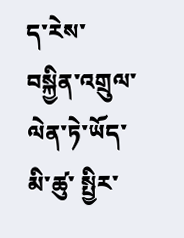ད་རེས་ བསྐྱིན་འགྲུལ་ལེན་ཏེ་ཡོད་མི་ཚུ་ སྤྱིར་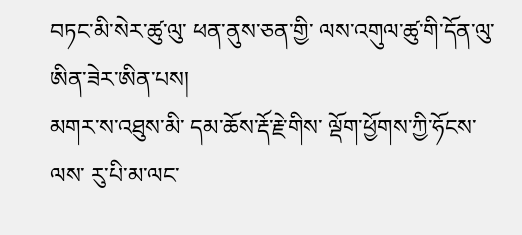བཏང་མི་སེར་ཚུ་ལུ་ ཕན་ནུས་ཅན་གྱི་ ལས་འགུལ་ཚུ་གི་དོན་ལུ་ཨིན་ཟེར་ཨིན་པས།
མགར་ས་འཐུས་མི་ དམ་ཆོས་རྡོ་རྗེ་གིས་ ལྡོག་ཕྱོགས་ཀྱི་ཧོངས་ལས་ རུ་པི་མ་ལང་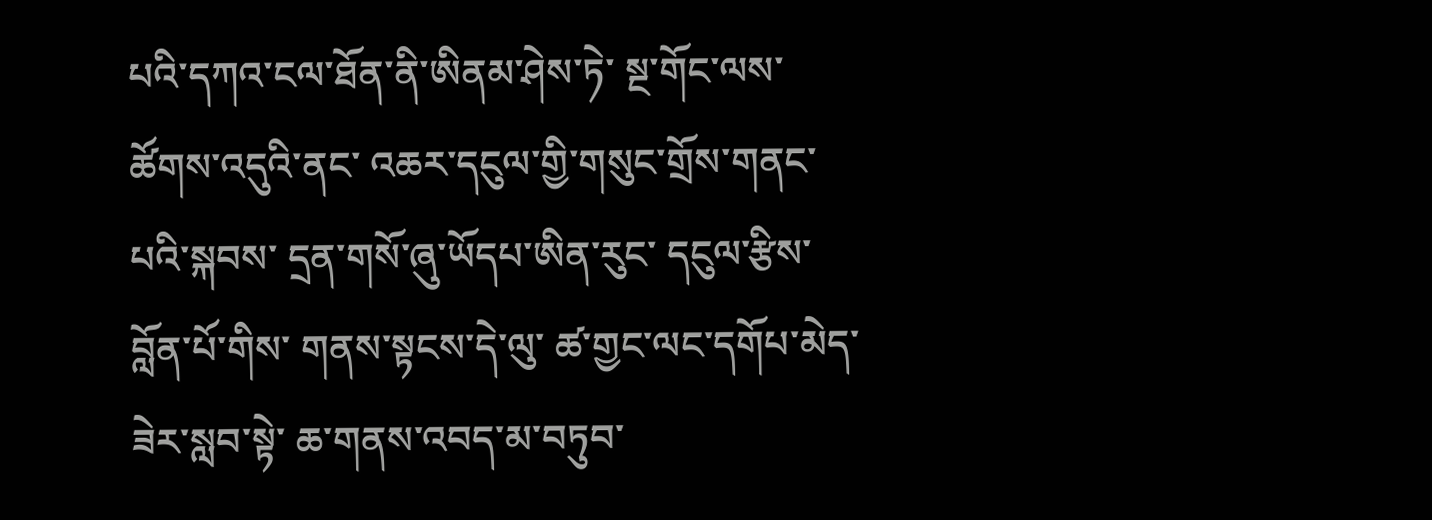པའི་དཀའ་ངལ་ཐོན་ནི་ཨིནམ་ཤེས་ཏེ་ སྔ་གོང་ལས་ ཚོགས་འདུའི་ནང་ འཆར་དངུལ་གྱི་གསུང་གྲོས་གནང་པའི་སྐབས་ དྲན་གསོ་ཞུ་ཡོདཔ་ཨིན་རུང་ དངུལ་རྩིས་བློན་པོ་གིས་ གནས་སྟངས་དེ་ལུ་ ཚ་གྱང་ལང་དགོཔ་མེད་ཟེར་སླབ་སྟེ་ ཆ་གནས་འབད་མ་བཏུབ་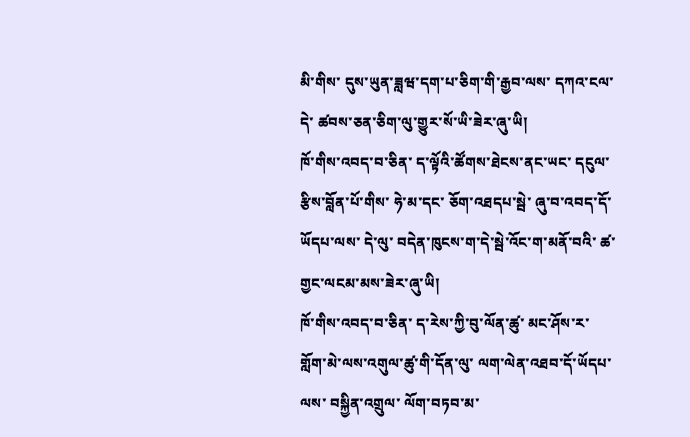མི་གིས་ དུས་ཡུན་ཟླཝ་དག་པ་ཅིག་གི་རྒྱབ་ལས་ དཀའ་ངལ་དེ་ ཚབས་ཅན་ཅིག་ལུ་གྱུར་སོ་ཡི་ཟེར་ཞུ་ཡི།
ཁོ་གིས་འབད་བ་ཅིན་ ད་ལྟོའི་ཚོགས་ཐེངས་ནང་ཡང་ དངུལ་རྩིས་བློན་པོ་གིས་ ཧེ་མ་དང་ ཅོག་འཐདཔ་སྦེ་ ཞུ་བ་འབད་དོ་ཡོདཔ་ལས་ དེ་ལུ་ བདེན་ཁུངས་ག་དེ་སྦེ་འོང་ག་མནོ་བའི་ ཚ་གྱང་ལངམ་མས་ཟེར་ཞུ་ཡི།
ཁོ་གིས་འབད་བ་ཅིན་ ད་རེས་ཀྱི་བུ་ལོན་ཚུ་ མང་ཤོས་ར་ གློག་མེ་ལས་འགུལ་ཚུ་གི་དོན་ལུ་ ལག་ལེན་འཐབ་དོ་ཡོདཔ་ལས་ བསྐྱིན་འགྲུལ་ ལོག་བཏབ་མ་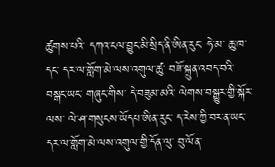ཚུགས་པའི་ དཀའ་ངལ་བྱུང་མི་སྲིད་ནི་ཨིན་རུང་ ཧེ་མ་ ཆུ་ཁ་དང་ དར་ལ་གློག་མེ་ལས་འགུལ་ཚུ་ བཟོ་སྐྲུན་འབད་བའི་བསྒང་ཡང་ གཞུང་གིས་ དེ་བཟུམ་མའི་ ལེགས་བསྒྱུར་གྱི་སྐོར་ལས་ ལེ་ཤ་གསུངས་ཡོདཔ་ཨིན་རུང་ ད་རེས་ཀྱི་བར་ན་ཡང་ དར་ལ་གློག་མེ་ལས་འགུལ་གྱི་དོན་ལུ་ བུ་ལོན་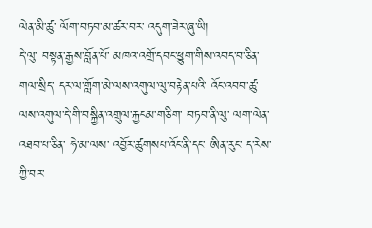ལེན་མི་ཚུ་ ལོག་བཏབ་མ་ཚར་བར་ འདུག་ཟེར་ཞུ་ཡི།
དེ་ལུ་ བསྟན་རྒྱས་བློན་པོ་ མཁའ་འགྲོ་དབང་ཕྱུག་གིས་འབད་བ་ཅིན་ གལ་སྲིད་ དར་ལ་གློག་མེ་ལས་འགུལ་ལུ་བརྟེན་པའི་ འོང་འབབ་ཚུ་ ལས་འགུལ་དེ་གི་བསྐྱིན་འགྲུལ་རྐྱངམ་གཅིག་ བཏབ་ནི་ལུ་ ལག་ལེན་འཐབ་པ་ཅིན་ ཧེ་མ་ལས་ འབྱོར་ཚུགསཔ་འོང་ནི་དང་ ཨིན་རུང་ ད་རེས་ཀྱི་བར་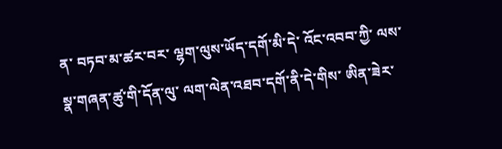ན་ བཏབ་མ་ཚར་བར་ ལྷག་ལུས་ཡོད་དགོ་མི་དེ་ འོང་འབབ་ཀྱི་ ལས་སྣ་གཞན་ཚུ་གི་དོན་ལུ་ ལག་ལེན་འཐབ་དགོ་ནི་དེ་གིས་ ཨིན་ཟེར་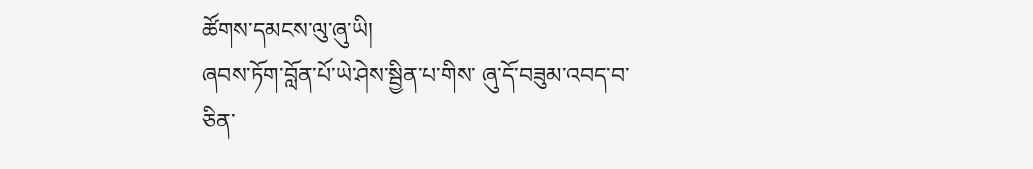ཚོགས་དམངས་ལུ་ཞུ་ཡི།
ཞབས་ཏོག་བློན་པོ་ཡེ་ཤེས་སྦྱིན་པ་གིས་ ཞུ་དོ་བཟུམ་འབད་བ་ཅིན་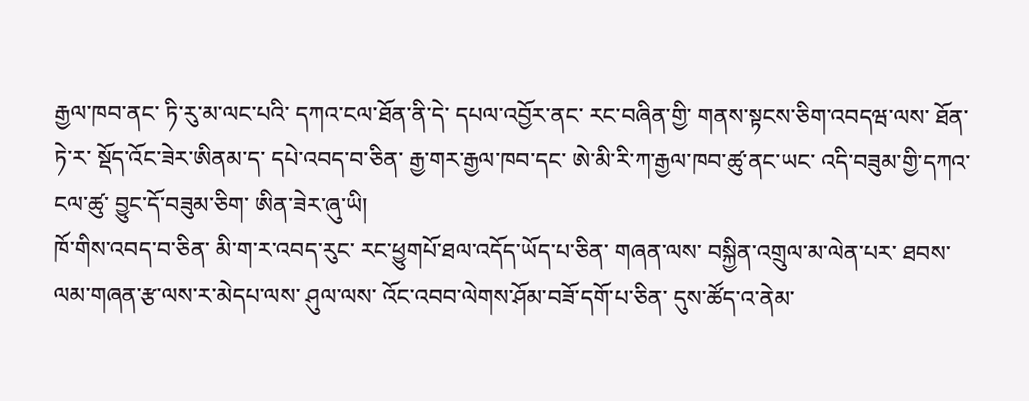རྒྱལ་ཁབ་ནང་ ཏི་རུ་མ་ལང་པའི་ དཀའ་ངལ་ཐོན་ནི་དེ་ དཔལ་འབྱོར་ནང་ རང་བཞིན་གྱི་ གནས་སྟངས་ཅིག་འབདཝ་ལས་ ཐོན་ཏེ་ར་ སྡོད་འོང་ཟེར་ཨིནམ་ད་ དཔེ་འབད་བ་ཅིན་ རྒྱ་གར་རྒྱལ་ཁབ་དང་ ཨེ་མི་རི་ཀ་རྒྱལ་ཁབ་ཚུ་ནང་ཡང་ འདི་བཟུམ་གྱི་དཀའ་ངལ་ཚུ་ བྱུང་དོ་བཟུམ་ཅིག་ ཨིན་ཟེར་ཞུ་ཡི།
ཁོ་གིས་འབད་བ་ཅིན་ མི་ག་ར་འབད་རུང་ རང་ཕྱུགཔོ་ཐལ་འདོད་ཡོད་པ་ཅིན་ གཞན་ལས་ བསྐྱིན་འགྲུལ་མ་ལེན་པར་ ཐབས་ལམ་གཞན་རྩ་ལས་ར་མེདཔ་ལས་ ཤུལ་ལས་ འོང་འབབ་ལེགས་ཤོམ་བཟོ་དགོ་པ་ཅིན་ དུས་ཚོད་འ་ནེམ་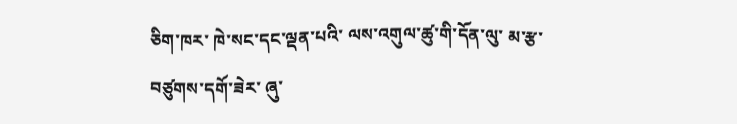ཅིག་ཁར་ ཁེ་སང་དང་ལྡན་པའི་ ལས་འགུལ་ཚུ་གི་དོན་ལུ་ མ་རྩ་བཙུགས་དགོ་ཟེར་ ཞུ་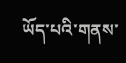ཡོད་པའི་གནས་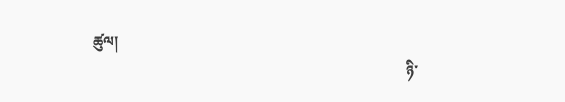ཚུལ།
                                                                                      ཉི་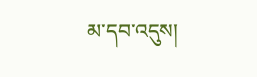མ་དབ་འདུས།